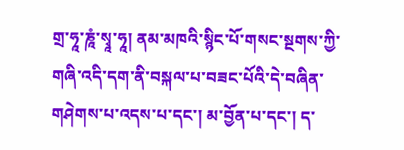གྲ་ཧཱ་ཎཱཾ་སྭཱ་ཧཱ། ནམ་མཁའི་སྙིང་པོ་གསང་སྔགས་ཀྱི་གཞི་འདི་དག་ནི་བསྐལ་པ་བཟང་པོའི་དེ་བཞིན་གཤེགས་པ་འདས་པ་དང་། མ་བྱོན་པ་དང་། ད་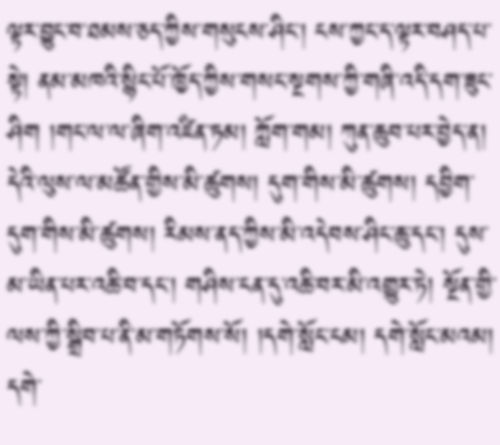ལྟར་བྱུང་བ་ཐམས་ཅད་ཀྱིས་གསུངས་ཤིང་། ངས་ཀྱང་ད་ལྟར་བཤད་པ་སྟེ། ནམ་མཁའི་སྙིང་པོ་ཁྱོད་ཀྱིས་གསང་སྔགས་ཀྱི་གཞི་འདི་དག་ཟུང་ཤིག །གང་ལ་ལ་ཞིག་འཛིན་ཏམ། ཀློག་གམ། ཀུན་ཆུབ་པར་བྱེད་ན། དེའི་ལུས་ལ་མཚོན་གྱིས་མི་ཚུགས། དུག་གིས་མི་ཚུགས། དབྱིག་དུག་གིས་མི་ཚུགས། རིམས་ནད་ཀྱིས་མི་འདེབས་ཤིང་ཆུ་དང་། དུས་མ་ཡིན་པར་འཆི་བ་དང་། གཤིས་ངན་དུ་འཆི་བར་མི་འགྱུར་ཏེ། སྔོན་གྱི་ལས་ཀྱི་སྒྲིབ་པ་ནི་མ་གཏོགས་སོ། །དགེ་སློང་ངམ། དགེ་སློང་མའམ། དགེ་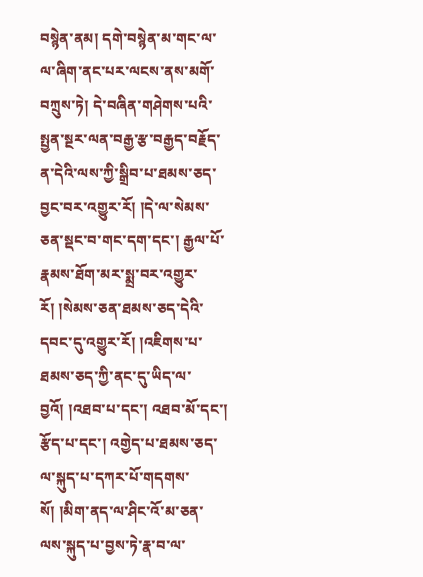བསྙེན་ནམ། དགེ་བསྙེན་མ་གང་ལ་ལ་ཞིག་ནང་པར་ལངས་ནས་མགོ་བཀྲུས་ཏེ། དེ་བཞིན་གཤེགས་པའི་སྤྱན་སྔར་ལན་བརྒྱ་རྩ་བརྒྱད་བརྗོད་ན་དེའི་ལས་ཀྱི་སྒྲིབ་པ་ཐམས་ཅད་བྱང་བར་འགྱུར་རོ། །དེ་ལ་སེམས་ཅན་སྡང་བ་གང་དག་དང་། རྒྱལ་པོ་རྣམས་ཐོག་མར་སྨྲ་བར་འགྱུར་རོ། །སེམས་ཅན་ཐམས་ཅད་དེའི་དབང་དུ་འགྱུར་རོ། །འཇིགས་པ་ཐམས་ཅད་ཀྱི་ནང་དུ་ཡིད་ལ་བྱའོ། །འཐབ་པ་དང་། འཐབ་མོ་དང་། རྩོད་པ་དང་། འགྱེད་པ་ཐམས་ཅད་ལ་སྐུད་པ་དཀར་པོ་གདགས་སོ། །མིག་ནད་ལ་ཤིང་འོ་མ་ཅན་ལས་སྐུད་པ་བྱས་ཏེ་རྣ་བ་ལ་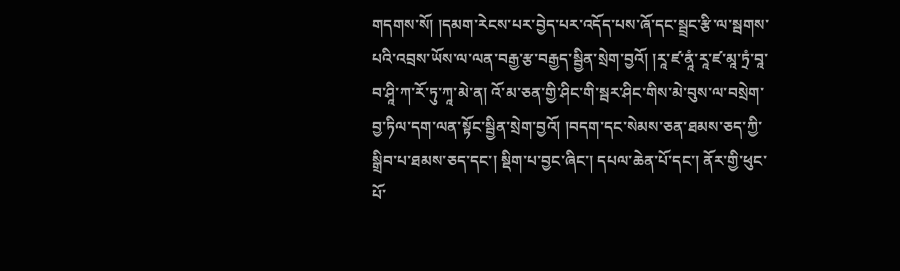གདགས་སོ། །དམག་རེངས་པར་བྱེད་པར་འདོད་པས་ཞོ་དང་སྦྲང་རྩི་ལ་སྦགས་པའི་འབྲས་ཡོས་ལ་ལན་བརྒྱ་རྩ་བརྒྱད་སྦྱིན་སྲེག་བྱའོ། །རཱ་ཛ་ནཱཾ་རཱ་ཛ་མཱ་ཏྲཾ་བཱ་བ་ཤཱི་ཀ་རོ་ཏུ་ཀཱ་མེ་ན། འོ་མ་ཅན་གྱི་ཤིང་གི་སྦར་ཤིང་གིས་མེ་བུས་ལ་བསྲེག་བྱ་ཏིལ་དག་ལན་སྟོང་སྦྱིན་སྲེག་བྱའོ། །བདག་དང་སེམས་ཅན་ཐམས་ཅད་ཀྱི་སྒྲིབ་པ་ཐམས་ཅད་དང་། སྡིག་པ་བྱང་ཞིང་། དཔལ་ཆེན་པོ་དང་། ནོར་གྱི་ཕུང་པོ་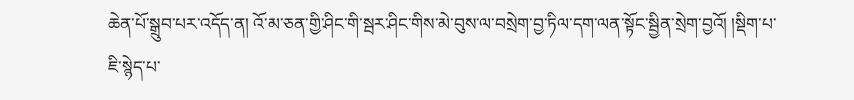ཆེན་པོ་སྒྲུབ་པར་འདོད་ན། འོ་མ་ཅན་གྱི་ཤིང་གི་སྦར་ཤིང་གིས་མེ་བུས་ལ་བསྲེག་བྱ་ཏིལ་དག་ལན་སྟོང་སྦྱིན་སྲེག་བྱའོ། །སྡིག་པ་ཇི་སྙེད་པ་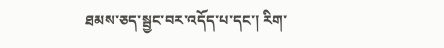ཐམས་ཅད་སྦྱང་བར་འདོད་པ་དང་། རིག་